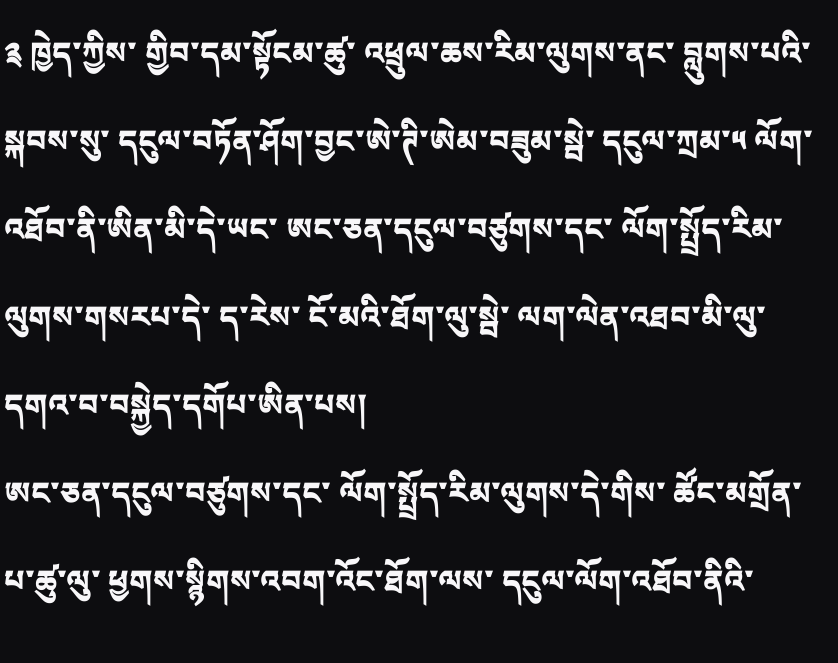༉ ཁྱེད་ཀྱིས་ གྱིབ་དམ་སྟོངམ་ཚུ་ འཕྲུལ་ཆས་རིམ་ལུགས་ནང་ བླུགས་པའི་སྐབས་སུ་ དངུལ་བཏོན་ཤོག་བྱང་ཨེ་ཊི་ཨེམ་བཟུམ་སྦེ་ དངུལ་ཀྲམ་༥ ལོག་འཐོབ་ནི་ཨིན་མི་དེ་ཡང་ ཨང་ཅན་དངུལ་བཙུགས་དང་ ལོག་སྤྲོད་རིམ་ལུགས་གསརཔ་དེ་ ད་རེས་ ངོ་མའི་ཐོག་ལུ་སྦེ་ ལག་ལེན་འཐབ་མི་ལུ་ དགའ་བ་བསྐྱེད་དགོཔ་ཨིན་པས།
ཨང་ཅན་དངུལ་བཙུགས་དང་ ལོག་སྤྲོད་རིམ་ལུགས་དེ་གིས་ ཚོང་མགྲོན་པ་ཚུ་ལུ་ ཕྱགས་སྙིགས་འབག་འོང་ཐོག་ལས་ དངུལ་ལོག་འཐོབ་ནིའི་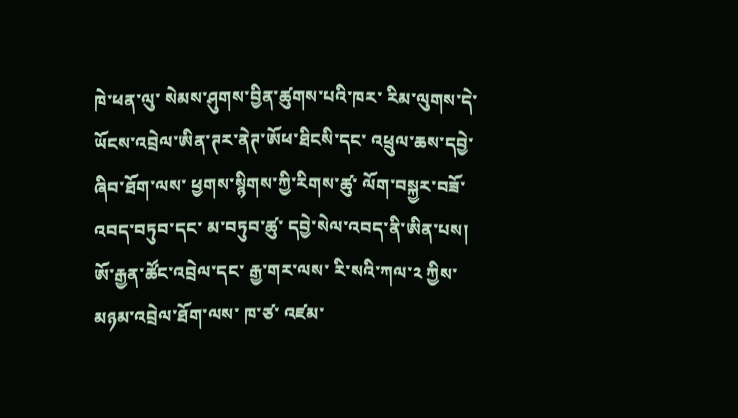ཁེ་ཕན་ལུ་ སེམས་ཤུགས་བྱིན་ཚུགས་པའི་ཁར་ རིམ་ལུགས་དེ་ ཡོངས་འབྲེལ་ཨིན་ཊར་ནེཊ་ཨོཕ་ཐིངསི་དང་ འཕྲུལ་ཆས་དབྱེ་ཞིབ་ཐོག་ལས་ ཕྱགས་སྙིགས་ཀྱི་རིགས་ཚུ་ ལོག་བསྐྱར་བཟོ་འབད་བཏུབ་དང་ མ་བཏུབ་ཚུ་ དབྱེ་སེལ་འབད་ནི་ཨིན་པས།
ཨོ་རྒྱན་ཚོང་འབྲེལ་དང་ རྒྱ་གར་ལས་ རི་སའི་ཀལ་༢ ཀྱིས་ མཉམ་འབྲེལ་ཐོག་ལས་ ཁ་ཙ་ འཛམ་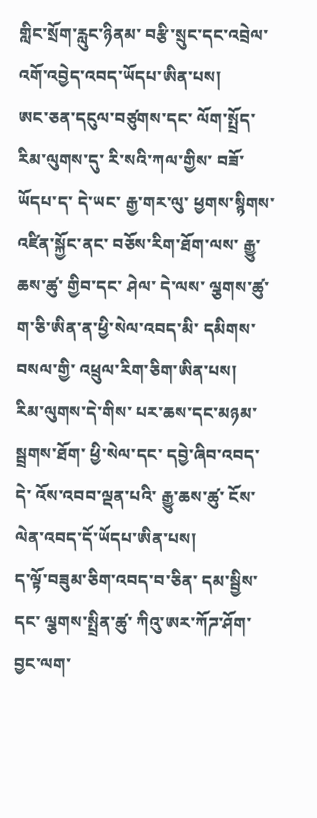གླིང་སྲོག་རླུང་ཉིནམ་ བརྩི་སྲུང་དང་འབྲེལ་ འགོ་འབྱེད་འབད་ཡོདཔ་ཨིན་པས།
ཨང་ཅན་དངུལ་བཙུགས་དང་ ལོག་སྤྲོད་རིམ་ལུགས་དུ་ རི་སའི་ཀལ་གྱིས་ བཟོ་ཡོདཔ་ད་ དེ་ཡང་ རྒྱ་གར་ལུ་ ཕྱགས་སྙིགས་འཛིན་སྐྱོང་ནང་ བཅོས་རིག་ཐོག་ལས་ རྒྱུ་ཆས་ཚུ་ གྱིབ་དང་ ཤེལ་ དེ་ལས་ ལྕགས་ཚུ་ ག་ཅི་ཨིན་ན་ཕྱི་སེལ་འབད་མི་ དམིགས་བསལ་གྱི་ འཕྲུལ་རིག་ཅིག་ཨིན་པས།
རིམ་ལུགས་དེ་གིས་ པར་ཆས་དང་མཉམ་སྦྲགས་ཐོག་ ཕྱི་སེལ་དང་ དབྱེ་ཞིབ་འབད་དེ་ འོས་འབབ་ལྡན་པའི་ རྒྱུ་ཆས་ཚུ་ ངོས་ལེན་འབད་དོ་ཡོདཔ་ཨིན་པས།
ད་ལྟོ་བཟུམ་ཅིག་འབད་བ་ཅིན་ དམ་སྦྱིས་དང་ ལྕགས་སྤྲིན་ཚུ་ ཀིའུ་ཨར་ཀོཌ་ཤོག་བྱང་ལག་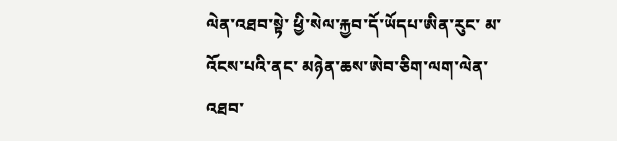ལེན་འཐབ་སྟེ་ ཕྱི་སེལ་རྐྱབ་དོ་ཡོདཔ་ཨིན་རུང་ མ་འོངས་པའི་ནང་ མཉེན་ཆས་ཨེབ་ཅིག་ལག་ལེན་འཐབ་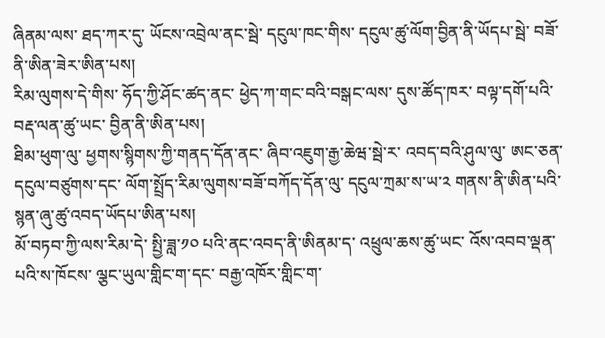ཞིནམ་ལས་ ཐད་ཀར་དུ་ ཡོངས་འབྲེལ་ནང་སྦེ་ དངུལ་ཁང་གིས་ དངུལ་ཚུ་ལོག་བྱིན་ནི་ཡོདཔ་སྦེ་ བཟོ་ནི་ཨིན་ཟེར་ཨིན་པས།
རིམ་ལུགས་དེ་གིས་ ཧོད་ཀྱི་ཤོང་ཚད་ནང་ ཕྱེད་ཀ་གང་བའི་བསྒང་ལས་ དུས་ཚོད་ཁར་ བལྟ་དགོ་པའི་ བརྡ་ལན་ཚུ་ཡང་ བྱིན་ནི་ཨིན་པས།
ཐིམ་ཕུག་ལུ་ ཕྱགས་སྙིགས་ཀྱི་གནད་དོན་ནང་ ཞིབ་འཇུག་རྒྱ་ཆེཝ་སྦེ་ར་ འབད་བའི་ཤུལ་ལུ་ ཨང་ཅན་དངུལ་བཙུགས་དང་ ལོག་སྤྲོད་རིམ་ལུགས་བཟོ་བཀོད་དོན་ལུ་ དངུལ་ཀྲམ་ས་ཡ་༢ གནས་ནི་ཨིན་པའི་ སྙན་ཞུ་ཚུ་འབད་ཡོདཔ་ཨིན་པས།
མོ་བཏབ་ཀྱི་ལས་རིམ་དེ་ སྤྱི་ཟླ་༡༠ པའི་ནང་འབད་ནི་ཨིནམ་ད་ འཕྲུལ་ཆས་ཚུ་ཡང་ འོས་འབབ་ལྡན་པའི་ས་ཁོངས་ ལྕང་ཡུལ་གླིང་ག་དང་ བརྒྱ་འཁོར་གླིང་ག་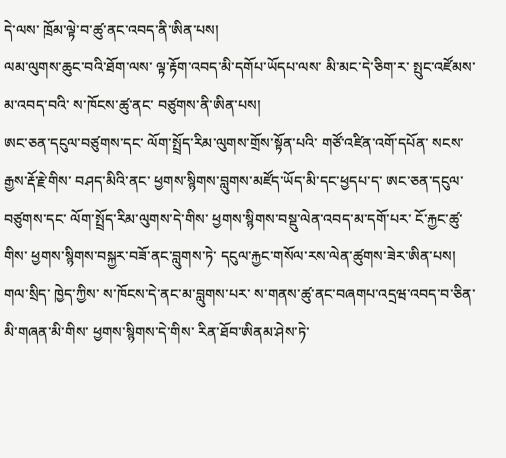དེ་ལས་ ཁྲོམ་ལྟེ་བ་ཚུ་ནང་འབད་ནི་ཨིན་པས།
ལམ་ལུགས་ཆུང་བའི་ཐོག་ལས་ ལྟ་རྟོག་འབད་མི་དགོཔ་ཡོདཔ་ལས་ མི་མང་དེ་ཅིག་ར་ སྤུང་འཛོམས་མ་འབད་བའི་ ས་ཁོངས་ཚུ་ནང་ བཙུགས་ནི་ཨིན་པས།
ཨང་ཅན་དངུལ་བཙུགས་དང་ ལོག་སྤྲོད་རིམ་ལུགས་གྲོས་སྟོན་པའི་ གཙོ་འཛིན་འགོ་དཔོན་ སངས་རྒྱས་རྡོ་རྗེ་གིས་ བཤད་མིའི་ནང་ ཕྱགས་སྙིགས་བླུགས་མཛོད་ཡོད་མི་དང་ཕྱདཔ་ད་ ཨང་ཅན་དངུལ་བཙུགས་དང་ ལོག་སྤྲོད་རིམ་ལུགས་དེ་གིས་ ཕྱགས་སྙིགས་བསྡུ་ལེན་འབད་མ་དགོ་པར་ ངོ་རྐྱང་ཚུ་གིས་ ཕྱགས་སྙིགས་བསྐྱར་བཟོ་ནང་བླུགས་ཏེ་ དངུལ་རྐྱང་གསོལ་རས་ལེན་ཚུགས་ཟེར་ཨིན་པས།
གལ་སྲིད་ ཁྱེད་ཀྱིས་ ས་ཁོངས་དེ་ནང་མ་བླུགས་པར་ ས་གནས་ཚུ་ནང་བཞགཔ་འདྲཝ་འབད་བ་ཅིན་ མི་གཞན་མི་གིས་ ཕྱགས་སྙིགས་དེ་གིས་ རིན་ཐོབ་ཨིནམ་ཤེས་ཏེ་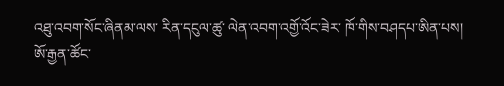འཐུ་འབག་སོང་ཞིནམ་ལས་ རིན་དངུལ་ཚུ་ ལེན་འབག་འགྱོ་འོང་ཟེར་ ཁོ་གིས་བཤདཔ་ཨིན་པས།
ཨོ་རྒྱན་ཚོང་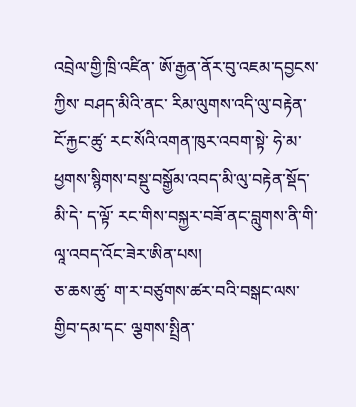འབྲེལ་གྱི་ཁྲི་འཛིན་ ཨོ་རྒྱན་ནོར་བུ་འཇམ་དབྱངས་ཀྱིས་ བཤད་མིའི་ནང་ རིམ་ལུགས་འདི་ལུ་བརྟེན་ ངོ་རྐྱང་ཚུ་ རང་སོའི་འགན་ཁུར་འབག་སྟེ་ ཧེ་མ་ ཕྱགས་སྙིགས་བསྡུ་བསྒྱོམ་འབད་མི་ལུ་བརྟེན་སྡོད་མི་དེ་ ད་ལྟོ་ རང་གིས་བསྐྱར་བཟོ་ནང་བླུགས་ནི་གི་ ལཱ་འབད་འོང་ཟེར་ཨིན་པས།
ཅ་ཆས་ཚུ་ ག་ར་བཙུགས་ཚར་བའི་བསྒང་ལས་ གྱིབ་དམ་དང་ ལྕགས་སྤྲིན་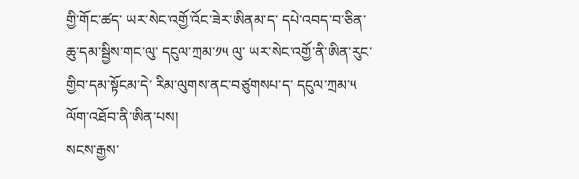གྱི་གོང་ཚད་ ཡར་སེང་འགྱོ་འོང་ཟེར་ཨིནམ་ད་ དཔེ་འབད་བ་ཅིན་ ཆུ་དམ་སྦྱིས་གང་ལུ་ དངུལ་ཀྲམ་༡༥ ལུ་ ཡར་སེང་འགྱོ་ནི་ཨིན་རུང་ གྱིབ་དམ་སྟོངམ་དེ་ རིམ་ལུགས་ནང་བཙུགསཔ་ད་ དངུལ་ཀྲམ་༥ ལོག་འཐོབ་ནི་ཨིན་པས།
སངས་རྒྱས་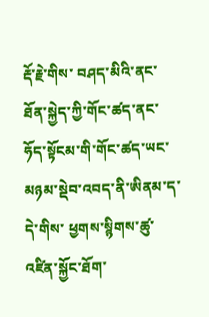རྡོ་རྗེ་གིས་ བཤད་མིའི་ནང་ ཐོན་སྐྱེད་ཀྱི་གོང་ཚད་ནང་ ཧོད་སྟོངམ་གི་གོང་ཚད་ཡང་ མཉམ་སྡེབ་འབད་ནི་ཨིནམ་ད་ དེ་གིས་ ཕྱགས་སྙིགས་ཚུ་ འཛིན་སྐྱོང་ཐོག་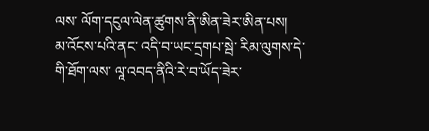ལས་ ལོག་དངུལ་ལེན་ཚུགས་ནི་ཨིན་ཟེར་ཨིན་པས།
མ་འོངས་པའི་ནང་ འདི་བ་ཡང་དྲགཔ་སྦེ་ རིམ་ལུགས་དེ་གི་ཐོག་ལས་ ལཱ་འབད་ནིའི་རེ་བ་ཡོད་ཟེར་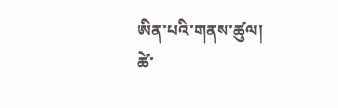ཨིན་པའི་གནས་ཚུལ།
ཚེ་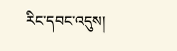རིང་དབང་འདུས།